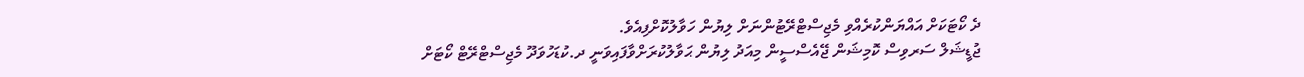ދެ ކޯޓަކަށް އައްޔަންކުރެއްވި މެޖިސްޓްރޭޓުންނަށް ލިޔުން ހަވާލުކޮށްފިއެވެ.
ޖުޑީޝަލް ސަރވިސް ކޮމިޝަން ޖޭއެސްސީން މިއަދު ލިޔުން ޙަވާލުކުރަށްވާފައިވަނީ ދ.ކުޑަހުވަދޫ މެޖިސްޓްރޭޓް ކޯޓަށް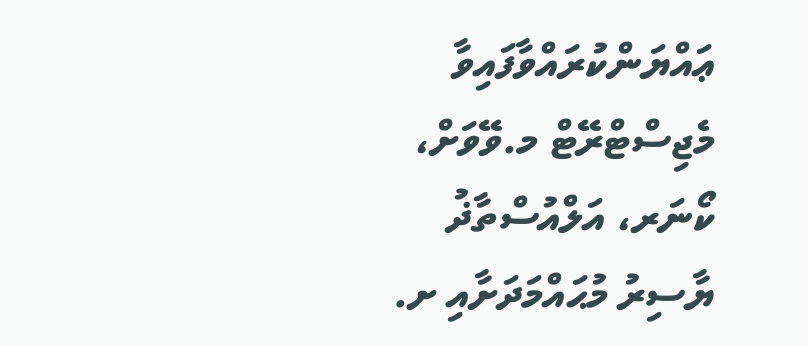ޢައްޔަންކުރައްވާފައިވާ މެޖިސްޓްރޭޓް މ.ވޭވަށް، ކޯނަރ، އަލްއުސްތާޛު ޔާސިރު މުޙައްމަދަށާއި ށ.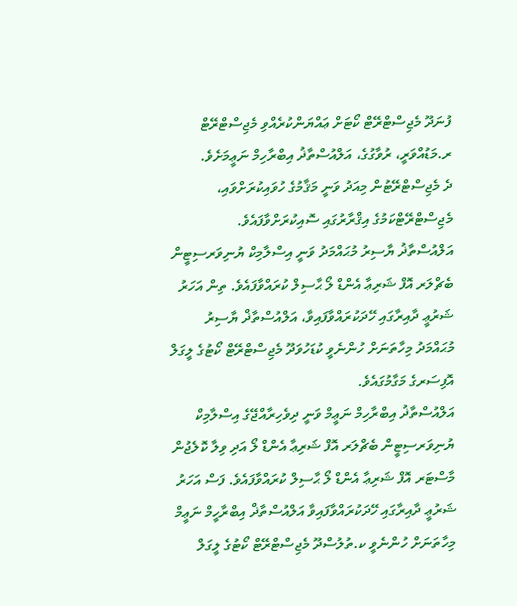ފުނަދޫ މެޖިސްޓްރޭޓް ކޯޓަށް ޢައްޔަންކުރެއްވި މެޖިސްޓްރޭޓް ރ.މަޑުއްވަރީ، ރުވާގުގެ، އަލްއުސްތާޛު އިބްރާހިމް ނަޢީމަށެވެ.
ދެ މެޖިސްޓްރޭޓުން މިއަދު ވަނީ މަޤާމުގެ ހުވައިކުރަށްވައި، މެޖިސްޓްރޭޓްކަމުގެ އިޤްރާރުގައި ސޮއިކުރަށްވާފައެވެ.
އަލްއުސްތާޛު ޔާސިރު މުޙައްމަދު ވަނީ އިސްލާމިކް ޔުނިވަރސިޓީން ބެޗްލަރ އޮފް ޝަރިޢާ އެންޑް ލޯ ޙާސިލް ކުރައްވާފައެވެ. ތިން އަހަރު ޝަރުޢީ ދާއިރާގައި ހޭދަކުރައްވާފައިވާ، އަލްއުސްތާޛް ޔާސިރު މުޙައްމަދު މިހާތަނަށް ހުންނެވީ ކުޑަހުވަދޫ މެޖިސްޓްރޭޓް ކޯޓުގެ ލީގަލް އޮފިސަރގެ މަގާމުގައެވެ.
އަލްއުސްތާޛު އިބްރާހިމް ނަޢީމް ވަނީ ދިވެހިރާއްޖޭގެ އިސްލާމިކް ޔުނިވަރސިޓީން ބެޗްލަރ އޮފް ޝަރިޢާ އެންޑް ލޯ އަދި ވިލާ ކޮލެޖުން މާސްޓަރ އޮފް ޝަރިޢާ އެންޑް ލޯ ޙާސިލް ކުރައްވާފައެވެ. ފަސް އަހަރު ޝަރުޢީ ދާއިރާގައި ހޭދަކުރައްވާފައިވާ އަލްއުސްތާޛް އިބްރާހީމް ނަޢީމް މިހާތަނަށް ހުންނެވީ ކ.ތުލުސްދޫ މެޖިސްޓްރޭޓް ކޯޓުގެ ލީގަލް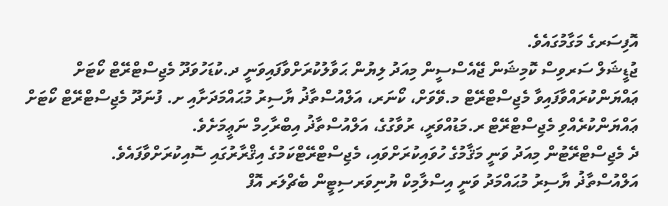އޮފިސަރގެ މަގާމުގައެވެ.
ޖުޑީޝަލް ސަރވިސް ކޮމިޝަން ޖޭއެސްސީން މިއަދު ލިޔުން ޙަވާލުކުރަށްވާފައިވަނީ ދ.ކުޑަހުވަދޫ މެޖިސްޓްރޭޓް ކޯޓަށް ޢައްޔަންކުރައްވާފައިވާ މެޖިސްޓްރޭޓް މ.ވޭވަށް، ކޯނަރ، އަލްއުސްތާޛު ޔާސިރު މުޙައްމަދަށާއި ށ. ފުނަދޫ މެޖިސްޓްރޭޓް ކޯޓަށް ޢައްޔަންކުރެއްވި މެޖިސްޓްރޭޓް ރ.މަޑުއްވަރީ، ރުވާގުގެ، އަލްއުސްތާޛު އިބްރާހިމް ނަޢީމަށެވެ.
ދެ މެޖިސްޓްރޭޓުން މިއަދު ވަނީ މަޤާމުގެ ހުވައިކުރަށްވައި، މެޖިސްޓްރޭޓްކަމުގެ އިޤްރާރުގައި ސޮއިކުރަށްވާފައެވެ.
އަލްއުސްތާޛު ޔާސިރު މުޙައްމަދު ވަނީ އިސްލާމިކް ޔުނިވަރސިޓީން ބެޗްލަރ އޮފް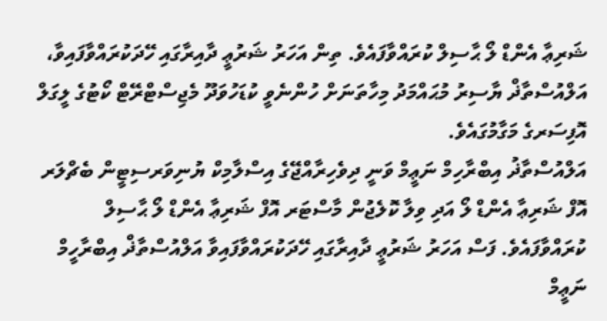ޝަރިޢާ އެންޑް ލޯ ޙާސިލް ކުރައްވާފައެވެ. ތިން އަހަރު ޝަރުޢީ ދާއިރާގައި ހޭދަކުރައްވާފައިވާ، އަލްއުސްތާޛް ޔާސިރު މުޙައްމަދު މިހާތަނަށް ހުންނެވީ ކުޑަހުވަދޫ މެޖިސްޓްރޭޓް ކޯޓުގެ ލީގަލް އޮފިސަރގެ މަގާމުގައެވެ.
އަލްއުސްތާޛު އިބްރާހިމް ނަޢީމް ވަނީ ދިވެހިރާއްޖޭގެ އިސްލާމިކް ޔުނިވަރސިޓީން ބެޗްލަރ އޮފް ޝަރިޢާ އެންޑް ލޯ އަދި ވިލާ ކޮލެޖުން މާސްޓަރ އޮފް ޝަރިޢާ އެންޑް ލޯ ޙާސިލް ކުރައްވާފައެވެ. ފަސް އަހަރު ޝަރުޢީ ދާއިރާގައި ހޭދަކުރައްވާފައިވާ އަލްއުސްތާޛް އިބްރާހީމް ނަޢީމް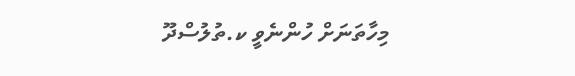މިހާތަނަށް ހުންނެވީ ކ.ތުލުސްދޫ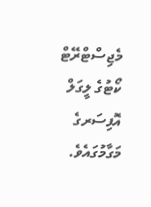މެޖިސްޓްރޭޓް ކޯޓުގެ ލީގަލް އޮފިސަރގެ މަގާމުގައެވެ.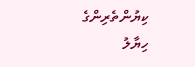ކިޔުންތެރިންގެ ހިޔާލު